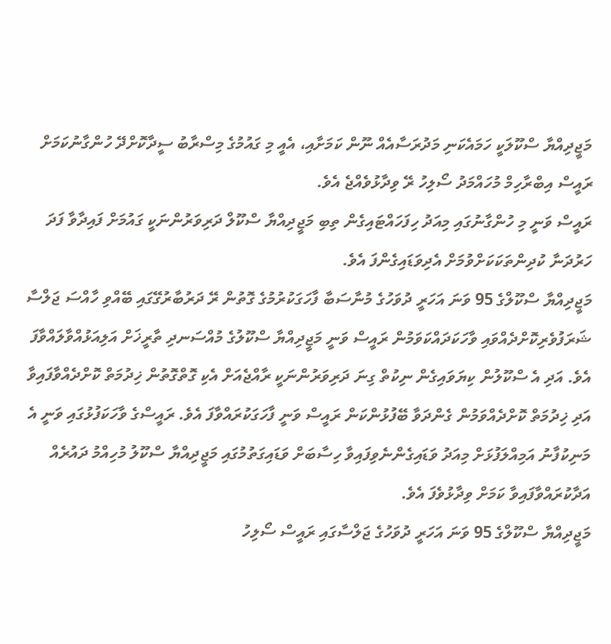މަޖީދިއްޔާ ސްކޫލަކީ ހަމައެކަނި މަދުރަސާއެއް ނޫން ކަމަށާއި، އެއީ މި ގައުމުގެ މިސްރާބު ސީދާކޮށްދޭ ހުންގާނުކަމަށް ރައީސް އިބްރާހިމް މުހައްމަދު ސޯލިހު ރޭ ވިދާޅުވެއްޖެ އެވެ.
ރައީސް ވަނީ މި ހުންގާނުގައި މިއަދު ހިފަހައްޓައިގެން ތިބި މަޖީދިއްޔާ ސްކޫލް ދަރިވަރުންނަކީ ގައުމަށް ފައިދާވާ ފަދަ ހަރުދަނާ ކުދިންތަކަކަށްވުމަށް އެދިވަޑައިގެންފަ އެވެ.
މަޖީދިއްޔާ ސްކޫލްގެ 95 ވަނަ އަހަރީ ދުވަހުގެ މުނާސަބާ ފާހަގަކުރުމުގެ ގޮތުން ރޭ ދަރުބާރުގޭގައި ބޭއްވި ހާއްސަ ޖަލްސާ ޝަރަފުވެރިކޮށްދެއްވައި ވާހަކަދައްކަވަމުން ރައީސް ވަނީ މަޖީދިއްޔާ ސްކޫލުގެ މުއްސަނދި ތާރީޚަށް އަލިއަޅުއްވާލައްވާފަ އެވެ. އަދި އެ ސްކޫލުން ކިޔަވައިގެން ނިކުތް ގިނަ ދަރިވަރުންނަކީ ރާއްޖެއަށް އެކި ގޮތްގޮތުން ޚިދުމަތް ކޮށްދެއްވާފައިވާ އަދި ޚިދުމަތް ކޮށްދެއްވަމުން ގެންދަވާ ބޭފުޅުންކަން ރައީސް ވަނީ ފާހަގަކުރައްވާފަ އެވެ. ރައީސްގެ ވާހަކަފުޅުގައި ވަނީ އެ މަނިކުފާނު އަމިއްލަފުޅަށް މިއަދު ވަޑައިގެންނެވިފައިވާ ހިސާބަށް ވަޑައިގަތުމުގައި މަޖީދިއްޔާ ސްކޫލު މުހިއްމު ދައުރެއް އަދާކުރައްވާފައިވާ ކަމަށް ވިދާޅުވެފަ އެވެ.
މަޖީދިއްޔާ ސްކޫލްގެ 95 ވަނަ އަހަރީ ދުވަހުގެ ޖަލްސާގައި ރައީސް ސޯލިހު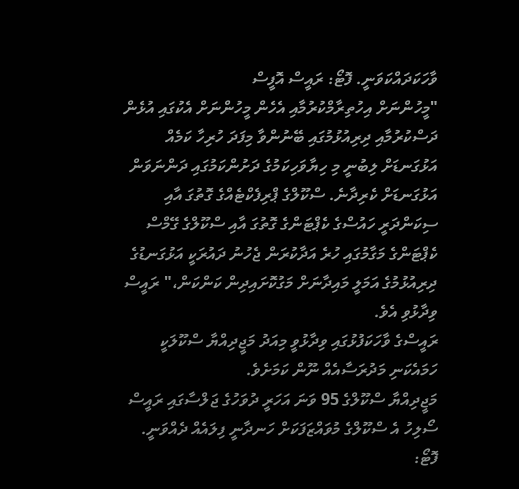ވާހަކަދައްކަވަނީ. ފޮޓޯ: ރައީސް އޮފީސް
"މީހުންނަށް އިހުތިރާމްކުރުމާއި އެހެން މީހުންނަށް އެކުގައި އުޅެން ދަސްކުރުމާއި ދިރިއުޅުމުގައި ބޭނުންވާ މިފަދަ ހުރިހާ ކަމެއް އަޅުގަނޑަށް ލިބުނީ މި ހިޔާވަހިކަމުގެ ދަށުންކަމުގައި ދަންނަވަން އަޅުގަނޑަށް ކެރިދާނެ. ސްކޫލްގެ ޕްރިފެކްޓެއްގެ ގޮތުގަ އާއި ސިކަންދަރީ ހައުސްގެ ކެޕްޓަންގެ ގޮތުގަ އާއި ސްކޫލްގެ ގޭމްސް ކެޕްޓަންގެ މަގާމުގައި ހުރެ އަދާކުރަން ޖެހުނު ދައުރަކީ އަޅުގަނޑުގެ ދިރިއުޅުމުގެ އަމަލީ މައިދާނަށް މަގުކޮށައިދިން ކަންކަން،" ރައީސް ވިދާޅުވި އެވެ.
ރައީސްގެ ވާހަކަފުޅުގައި ވިދާޅުވީ މިއަދު މަޖީދިއްޔާ ސްކޫލަކީ ހަމައެކަނި މަދުރަސާއެއް ނޫން ކަމަށެވެ.
މަޖީދިއްޔާ ސްކޫލްގެ 95 ވަނަ އަހަރީ ދުވަހުގެ ޖަލްސާގައި ރައީސް ސޯލިހު އެ ސްކޫލްގެ މުވައްޒަފަކަށް ހަނދާނީ ފިލައެއް ދެއްވަނީ. ފޮޓޯ: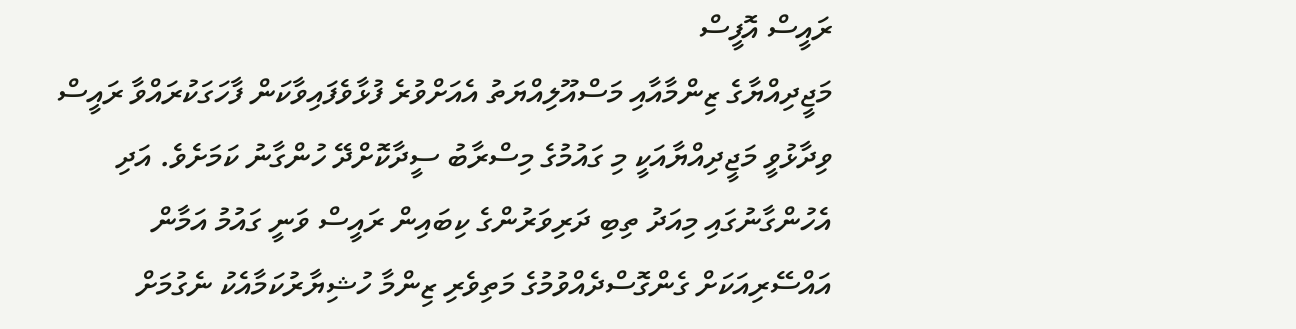ރައީސް އޮފީސް
މަޖީދިއްޔާގެ ޒިންމާއާއި މަސްއޫލިއްޔަތު އެއަށްވުރެ ފުޅާވެފައިވާކަން ފާހަގަކުރައްވާ ރައީސް ވިދާޅުވީ މަޖީދިއްޔާއަކީ މި ގައުމުގެ މިސްރާބު ސީދާކޮށްދޭ ހުންގާނު ކަމަށެވެ. އަދި އެހުންގާނުގައި މިއަދު ތިބި ދަރިވަރުންގެ ކިބައިން ރައީސް ވަނީ ގައުމު އަމާން އައްސޭރިއަކަށް ގެންގޮސްދެއްވުމުގެ މަތިވެރި ޒިންމާ ހުޝިޔާރުކަމާއެކު ނެގުމަށް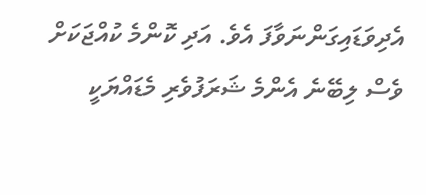އެދިވަޑައިގަންނަވާފަ އެވެ. އަދި ކޮންމެ ކުއްޖަކަށް ވެސް ލިބޭނެ އެންމެ ޝަރަފުވެރި މެޑައްޔަކީ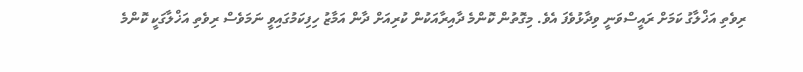ރިވެތި އަޚްލާގު ކަމަށް ރައީސްވަނީ ވިދާޅުވެފަ އެވެ. މިގޮތުން ކޮންމެ ދާއިރާއަކުން ކުރިއަށް ދާން އަމާޒު ހިފިކަމުގައިވީ ނަމަވެސް ރިވެތި އަޚްލާގަކީ ކޮންމެ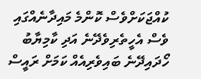ކުއްޖަކަށްވެސް ކޮންމެ މައިދާނެއްގައި ވެސް އެހީތެރިވެދޭނެ އަދި ކާމިޔާބު ހޯދައިދޭނެ ބައިވެރިއެއް ކަމަށް ރައީސް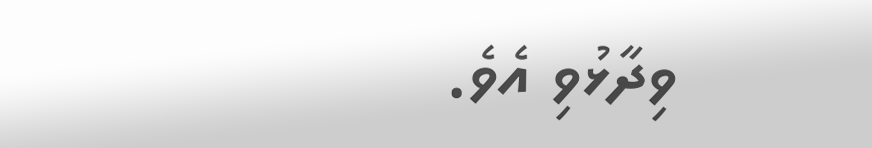ވިދާޅުވި އެވެ.